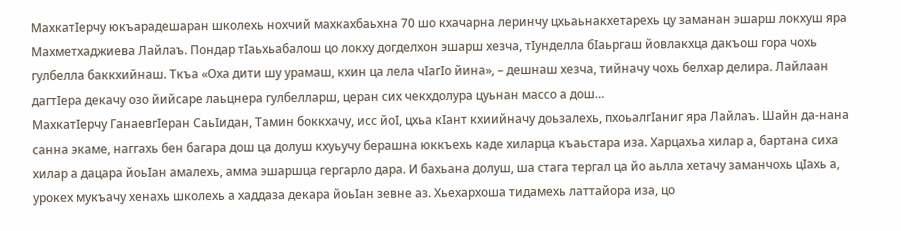МахкатIерчу юкъарадешаран школехь нохчий махкахбаьхна 70 шо кхачарна леринчу цхьаьнакхетарехь цу заманан эшарш локхуш яра Махметхаджиева Лайлаъ. Пондар тIаьхьабалош цо локху догделхон эшарш хезча, тIунделла бIаьргаш йовлакхца дакъош гора чохь гулбелла баккхийнаш. Ткъа «Оха дити шу урамаш, кхин ца лела чIагIо йина», – дешнаш хезча, тийначу чохь белхар делира. Лайлаан дагтIера декачу озо йийсаре лаьцнера гулбелларш, церан сих чекхдолура цуьнан массо а дош…
МахкатIерчу ГанаевгIеран СаьIидан, Тамин боккхачу, исс йоI, цхьа кIант кхиийначу доьзалехь, пхоьалгIаниг яра Лайлаъ. Шайн да-нана санна экаме, наггахь бен багара дош ца долуш кхуьучу берашна юккъехь каде хиларца къаьстара иза. Харцахьа хилар а, бартана сиха хилар а дацара йоьIан амалехь, амма эшаршца гергарло дара. И бахьана долуш, ша стага тергал ца йо аьлла хетачу заманчохь цIахь а, урокех мукъачу хенахь школехь а хаддаза декара йоьIан зевне аз. Хьехархоша тидамехь латтайора иза, цо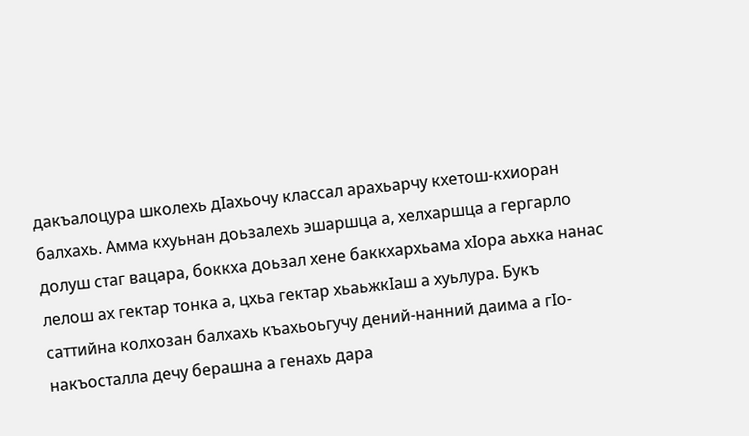дакъалоцура школехь дIахьочу классал арахьарчу кхетош-кхиоран балхахь. Амма кхуьнан доьзалехь эшаршца а, хелхаршца а гергарло долуш стаг вацара, боккха доьзал хене баккхархьама хIора аьхка нанас лелош ах гектар тонка а, цхьа гектар хьаьжкIаш а хуьлура. Букъ саттийна колхозан балхахь къахьоьгучу дений-нанний даима а гIо-накъосталла дечу берашна а генахь дара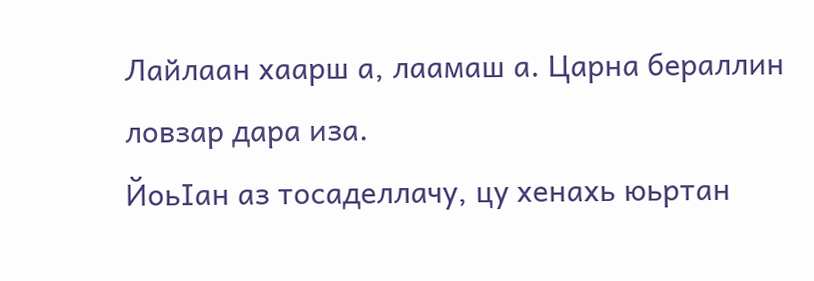Лайлаан хаарш а, лаамаш а. Царна бераллин ловзар дара иза.
ЙоьIан аз тосаделлачу, цу хенахь юьртан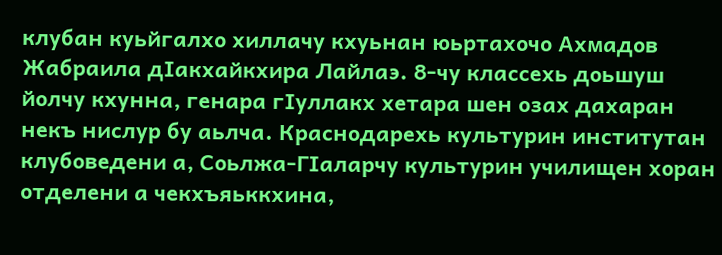клубан куьйгалхо хиллачу кхуьнан юьртахочо Ахмадов Жабраила дIакхайкхира Лайлаэ. 8-чу классехь доьшуш йолчу кхунна, генара гIуллакх хетара шен озах дахаран некъ нислур бу аьлча. Краснодарехь культурин институтан клубоведени а, Соьлжа-ГIаларчу культурин училищен хоран отделени а чекхъяьккхина,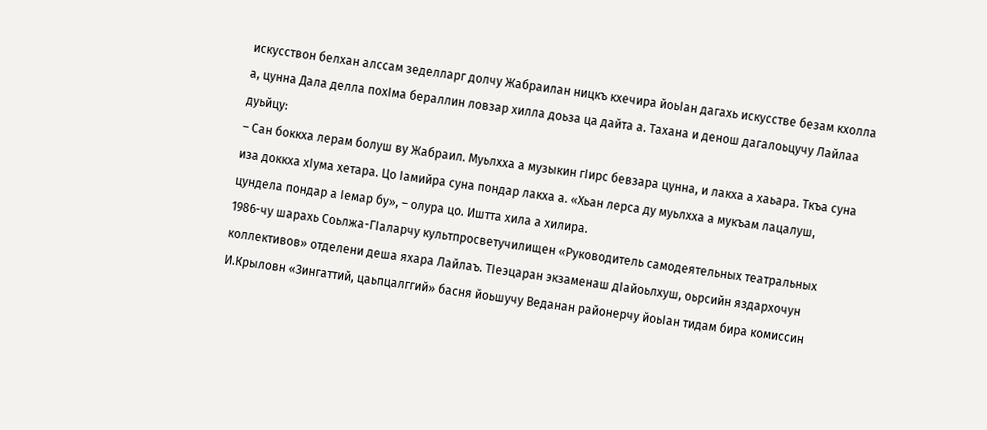искусствон белхан алссам зеделларг долчу Жабраилан ницкъ кхечира йоьIан дагахь искусстве безам кхолла а, цунна Дала делла похIма бераллин ловзар хилла доьза ца дайта а. Тахана и денош дагалоьцучу Лайлаа дуьйцу:
– Сан боккха лерам болуш ву Жабраил. Муьлхха а музыкин гIирс бевзара цунна, и лакха а хаьара. Ткъа суна иза доккха хIума хетара. Цо Iамийра суна пондар лакха а. «Хьан лерса ду муьлхха а мукъам лацалуш, цундела пондар а Iемар бу», – олура цо. Иштта хила а хилира.
1986-чу шарахь Соьлжа-ГIаларчу культпросветучилищен «Руководитель самодеятельных театральных коллективов» отделени деша яхара Лайлаъ. ТIеэцаран экзаменаш дIайоьлхуш, оьрсийн яздархочун И.Крыловн «Зингаттий, цаьпцалггий» басня йоьшучу Веданан районерчу йоьIан тидам бира комиссин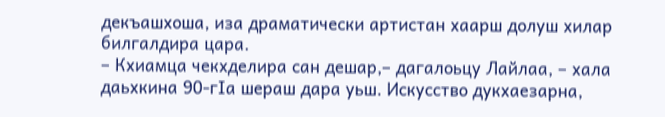декъашхоша, иза драматически артистан хаарш долуш хилар билгалдира цара.
– Кхиамца чекхделира сан дешар,– дагалоьцу Лайлаа, – хала даьхкина 90-гIа шераш дара уьш. Искусство дукхаезарна,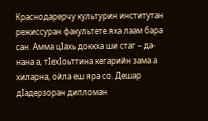Краснодарерчу культурин институтан режиссуран факультете яха лаам бара сан. Амма цIахь доккха ши стаг – да-нана а, тIехIоьттина кегарийн зама а хиларна, ойла еш яра со. Дешар дIадерзоран дипломан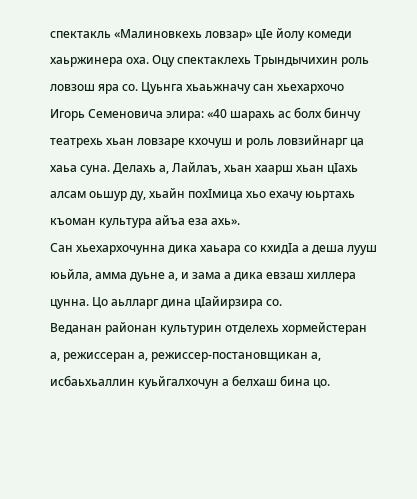спектакль «Малиновкехь ловзар» цIе йолу комеди хаьржинера оха. Оцу спектаклехь Трындычихин роль ловзош яра со. Цуьнга хьаьжначу сан хьехархочо Игорь Семеновича элира: «40 шарахь ас болх бинчу театрехь хьан ловзаре кхочуш и роль ловзийнарг ца хаьа суна. Делахь а, Лайлаъ, хьан хаарш хьан цIахь алсам оьшур ду, хьайн похIмица хьо ехачу юьртахь къоман культура айъа еза ахь».
Сан хьехархочунна дика хаьара со кхидIа а деша лууш юьйла, амма дуьне а, и зама а дика евзаш хиллера цунна. Цо аьлларг дина цIайирзира со.
Веданан районан культурин отделехь хормейстеран а, режиссеран а, режиссер-постановщикан а, исбаьхьаллин куьйгалхочун а белхаш бина цо.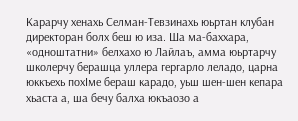Карарчу хенахь Селман-Тевзинахь юьртан клубан директоран болх беш ю иза. Ша ма-баххара, «одноштатни» белхахо ю Лайлаъ, амма юьртарчу школерчу берашца уллера гергарло леладо, царна юккъехь похIме бераш карадо, уьш шен-шен кепара хьаста а, ша бечу балха юкъаозо а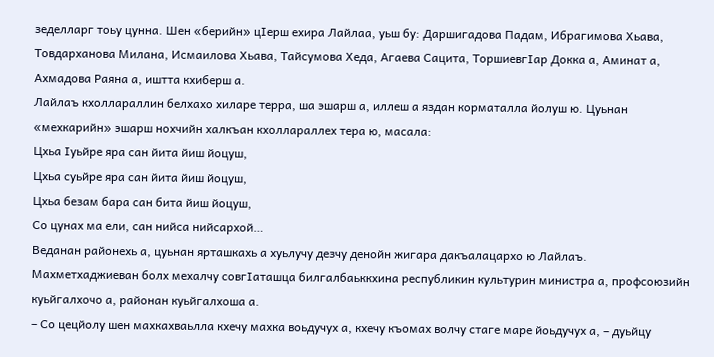зеделларг тоьу цунна. Шен «берийн» цIерш ехира Лайлаа, уьш бу: Даршигадова Падам, Ибрагимова Хьава, Товдарханова Милана, Исмаилова Хьава, Тайсумова Хеда, Агаева Сацита, ТоршиевгIар Докка а, Аминат а, Ахмадова Раяна а, иштта кхиберш а.
Лайлаъ кхоллараллин белхахо хиларе терра, ша эшарш а, иллеш а яздан корматалла йолуш ю. Цуьнан «мехкарийн» эшарш нохчийн халкъан кхоллараллех тера ю, масала:
Цхьа Iуьйре яра сан йита йиш йоцуш,
Цхьа суьйре яра сан йита йиш йоцуш,
Цхьа безам бара сан бита йиш йоцуш,
Со цунах ма ели, сан нийса нийсархой…
Веданан районехь а, цуьнан ярташкахь а хуьлучу дезчу денойн жигара дакъалацархо ю Лайлаъ.
Махметхаджиеван болх мехалчу совгIаташца билгалбаьккхина республикин культурин министра а, профсоюзийн куьйгалхочо а, районан куьйгалхоша а.
– Со цецйолу шен махкахваьлла кхечу махка воьдучух а, кхечу къомах волчу стаге маре йоьдучух а, – дуьйцу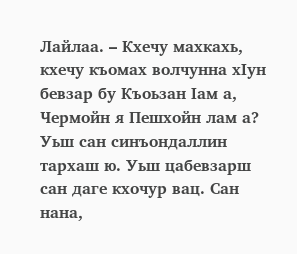Лайлаа. – Кхечу махкахь, кхечу къомах волчунна хIун бевзар бу Къоьзан Iам а, Чермойн я Пешхойн лам а? Уьш сан синъондаллин тархаш ю. Уьш цабевзарш сан даге кхочур вац. Сан нана,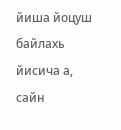йиша йоцуш байлахь йисича а, сайн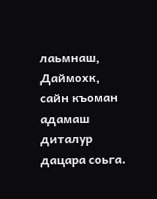лаьмнаш, Даймохк, сайн къоман адамаш диталур дацара соьга.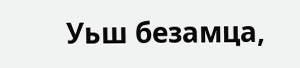Уьш безамца,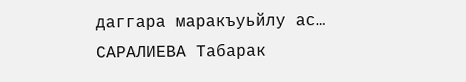даггара маракъуьйлу ас…
САРАЛИЕВА Табарак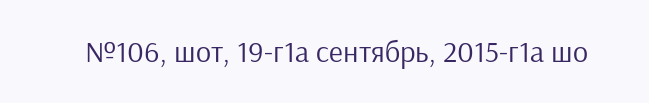№106, шот, 19-г1а сентябрь, 2015-г1а шо